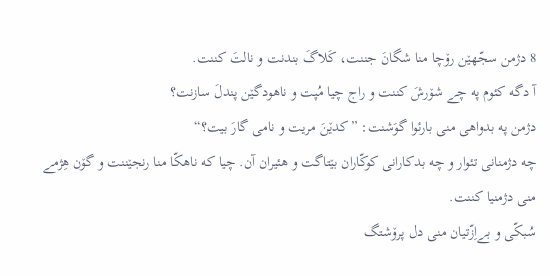8 دژمن سجّهێن رۆچا منا شگانَ جننت، کَلاگَ بندنت و نالتَ کننت.
آ دگه کئوم په چے شۆرشَ کننت و راج چیا مُپت و ناهودگێن پندلَ سازنت؟
دژمن په بدواهی منی بارئوا گوَشنت: ”کدێنَ مریت و نامی گارَ بیت؟“
چه دژمنانی تئوار و چه بدکارانی کوکّاران بێتاگت و هئیران آن. چیا که ناهکّا منا رنجێننت و گۆن هِژمے منی دژمنیا کننت.
سُبکّی و بےاِزّتیان منی دل پرۆشتگ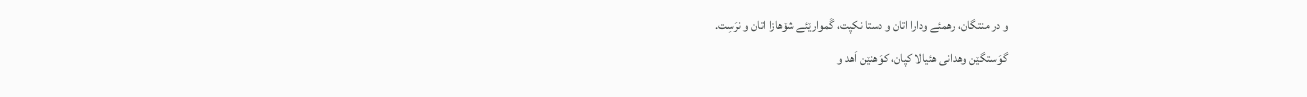و در منتگان، رهمئے ودارا اتان و دستا نکپت، گَموارێئے شۆهازا اتان و نرَسِت.
گوَستگێن وهدانی هئیالا کپان، کوَهنێن اَهد و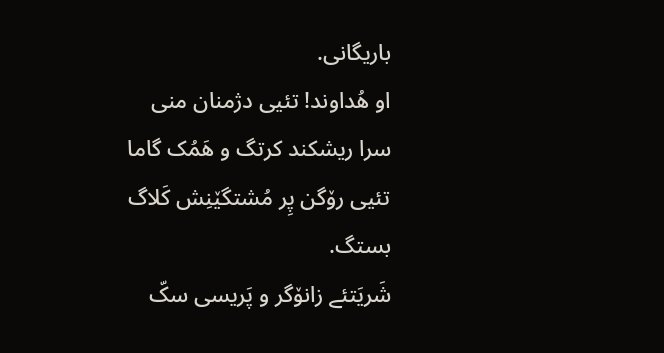باریگانی.
او هُداوند! تئیی دژمنان منی سرا ریشکند کرتگ و هَمُک گاما تئیی رۆگن پِر مُشتگێنِش کَلاگ بستگ.
شَریَتئے زانۆگر و پَریسی سکّ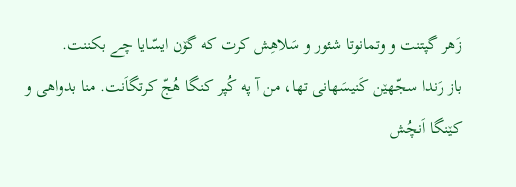زَهر گپتنت و وتمانوتا شئور و سَلاهِش کرت که گۆن ایسّایا چے بکننت.
باز رَندا سجّهێن کَنیسَهانی تها، من آ په کُپر کنگا هُجّ کرتگاَنت. منا بدواهی و کێنگا اَنچُش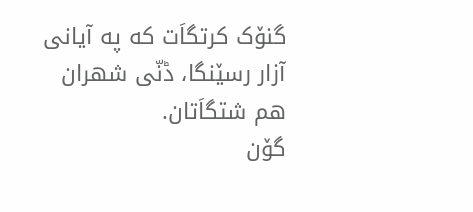گنۆک کرتگاَت که په آیانی آزار رسێنگا، ڈنّی شهران هم شتگاَتان.
گۆن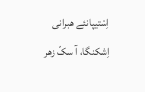اِسْتیپانئے هبرانی اِشکنگا، آ سکّ زهر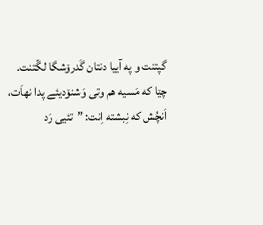گپتنت و په آییا دنتان گَدرۆشگا لگّتنت.
چێا که مَسیه هم وتی وَشنۆدیئے پدا نهاَت، اَنچُش که نِبشته اِنت: ”تئیی رَد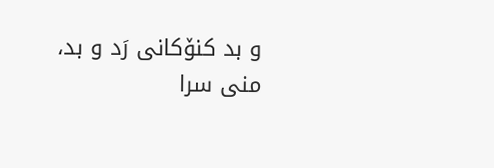و بد کنۆکانی رَد و بد، منی سرا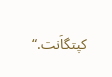کپتگاَنت.“